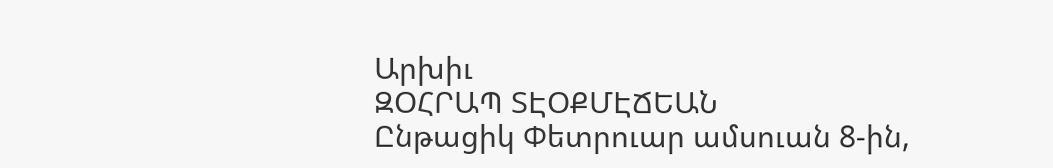Արխիւ
ԶՕՀՐԱՊ ՏԷՕՔՄԷՃԵԱՆ
Ընթացիկ Փետրուար ամսուան 8-ին,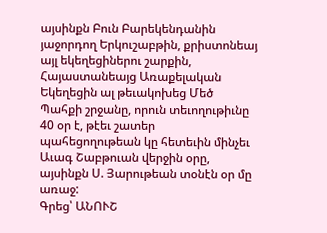այսինքն Բուն Բարեկենդանին յաջորդող Երկուշաբթին, քրիստոնեայ այլ եկեղեցիներու շարքին, Հայաստանեայց Առաքելական Եկեղեցին ալ թեւակոխեց Մեծ Պահքի շրջանը, որուն տեւողութիւնը 40 օր է, թէեւ շատեր պահեցողութեան կը հետեւին մինչեւ Աւագ Շաբթուան վերջին օրը, այսինքն Ս. Յարութեան տօնէն օր մը առաջ:
Գրեց՝ ԱՆՈՒՇ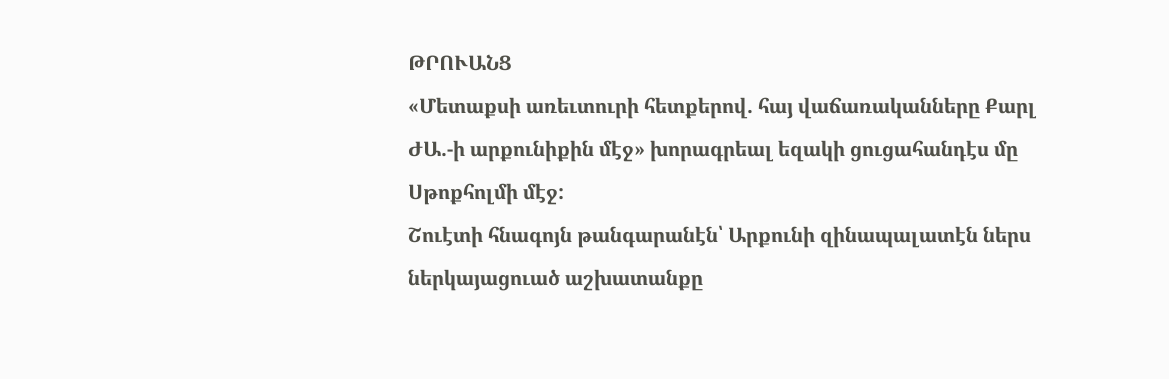ԹՐՈՒԱՆՑ
«Մետաքսի առեւտուրի հետքերով. հայ վաճառականները Քարլ ԺԱ.-ի արքունիքին մէջ» խորագրեալ եզակի ցուցահանդէս մը Սթոքհոլմի մէջ:
Շուէտի հնագոյն թանգարանէն՝ Արքունի զինապալատէն ներս ներկայացուած աշխատանքը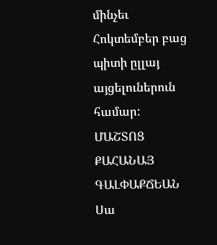մինչեւ Հոկտեմբեր բաց պիտի ըլլայ այցելուներուն համար:
ՄԱՇՏՈՑ ՔԱՀԱՆԱՅ ԳԱԼՓԱՔՃԵԱՆ
Սա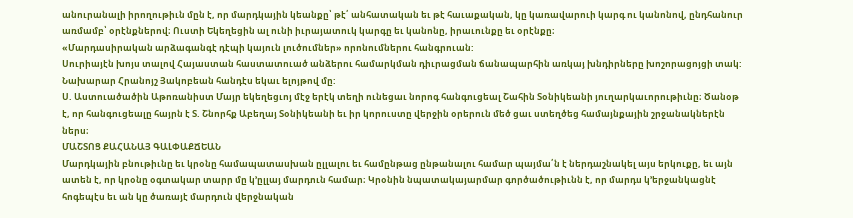անուրանալի իրողութիւն մըն է, որ մարդկային կեանքը՝ թէ՛ անհատական եւ թէ հաւաքական, կը կառավարուի կարգ ու կանոնով, ընդհանուր առմամբ՝ օրէնքներով։ Ուստի Եկեղեցին ալ ունի իւրայատուկ կարգը եւ կանոնը, իրաւունքը եւ օրէնքը։
«Մարդասիրական արձագանգէ դէպի կայուն լուծումներ» որոնումներու հանգրուան:
Սուրիայէն խոյս տալով Հայաստան հաստատուած անձերու համարկման դիւրացման ճանապարհին առկայ խնդիրները խոշորացոյցի տակ: Նախարար Հրանոյշ Յակոբեան հանդէս եկաւ ելոյթով մը:
Ս. Աստուածածին Աթոռանիստ Մայր եկեղեցւոյ մէջ երէկ տեղի ունեցաւ նորոգ հանգուցեալ Շահին Տօնիկեանի յուղարկաւորութիւնը։ Ծանօթ է, որ հանգուցեալը հայրն է Տ. Շնորհք Աբեղայ Տօնիկեանի եւ իր կորուստը վերջին օրերուն մեծ ցաւ ստեղծեց համայնքային շրջանակներէն ներս։
ՄԱՇՏՈՑ ՔԱՀԱՆԱՅ ԳԱԼՓԱՔՃԵԱՆ
Մարդկային բնութիւնը եւ կրօնը համապատասխան ըլլալու եւ համընթաց ընթանալու համար պայմա՛ն է ներդաշնակել այս երկուքը, եւ այն ատեն է, որ կրօնը օգտակար տարր մը կ՚ըլլայ մարդուն համար։ Կրօնին նպատակայարմար գործածութիւնն է, որ մարդս կ՚երջանկացնէ հոգեպէս եւ ան կը ծառայէ մարդուն վերջնական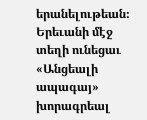երանելութեան։
Երեւանի մէջ տեղի ունեցաւ «Անցեալի ապագայ» խորագրեալ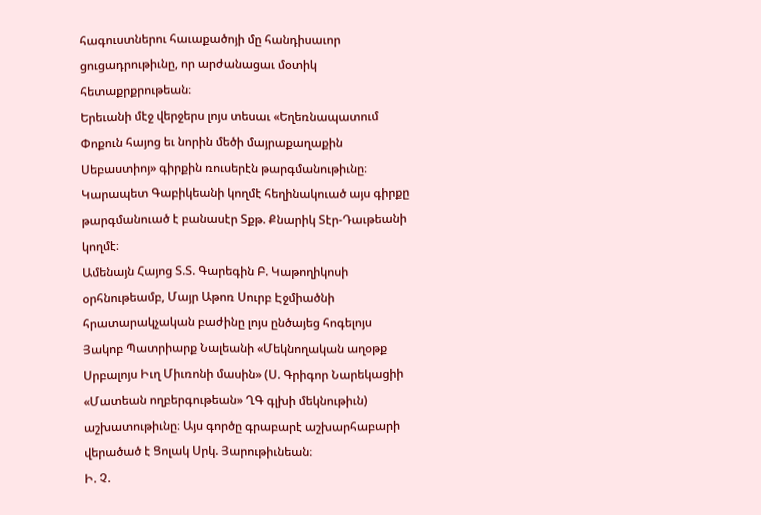հագուստներու հաւաքածոյի մը հանդիսաւոր ցուցադրութիւնը, որ արժանացաւ մօտիկ հետաքրքրութեան։
Երեւանի մէջ վերջերս լոյս տեսաւ «Եղեռնապատում Փոքուն հայոց եւ նորին մեծի մայրաքաղաքին Սեբաստիոյ» գիրքին ռուսերէն թարգմանութիւնը։ Կարապետ Գաբիկեանի կողմէ հեղինակուած այս գիրքը թարգմանուած է բանասէր Տքթ. Քնարիկ Տէր-Դաւթեանի կողմէ։
Ամենայն Հայոց Տ.Տ. Գարեգին Բ. Կաթողիկոսի օրհնութեամբ, Մայր Աթոռ Սուրբ Էջմիածնի հրատարակչական բաժինը լոյս ընծայեց հոգելոյս Յակոբ Պատրիարք Նալեանի «Մեկնողական աղօթք Սրբալոյս Իւղ Միւռոնի մասին» (Ս. Գրիգոր Նարեկացիի «Մատեան ողբերգութեան» ՂԳ գլխի մեկնութիւն) աշխատութիւնը։ Այս գործը գրաբարէ աշխարհաբարի վերածած է Ցոլակ Սրկ. Յարութիւնեան։
Ի. Չ.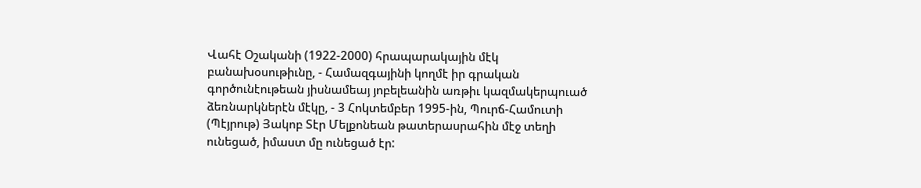Վահէ Օշականի (1922-2000) հրապարակային մէկ բանախօսութիւնը, - Համազգայինի կողմէ իր գրական գործունէութեան յիսնամեայ յոբելեանին առթիւ կազմակերպուած ձեռնարկներէն մէկը, - 3 Հոկտեմբեր 1995-ին, Պուրճ-Համուտի (Պէյրութ) Յակոբ Տէր Մելքոնեան թատերասրահին մէջ տեղի ունեցած, իմաստ մը ունեցած էր: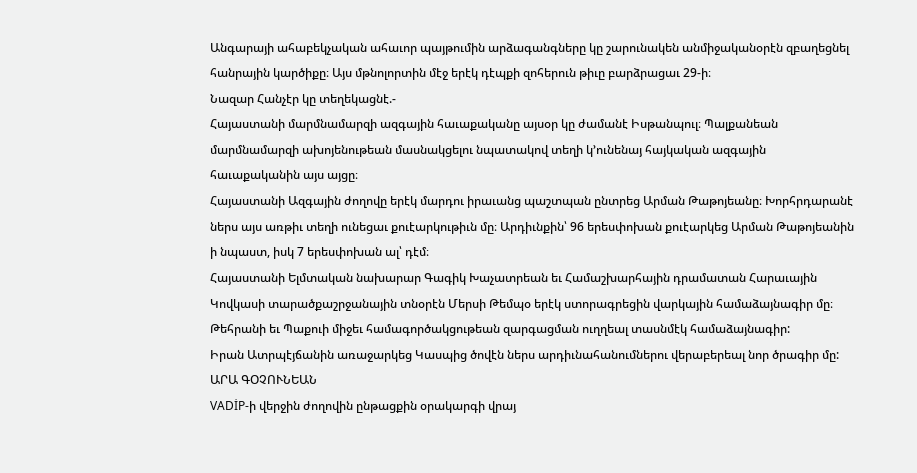Անգարայի ահաբեկչական ահաւոր պայթումին արձագանգները կը շարունակեն անմիջականօրէն զբաղեցնել հանրային կարծիքը։ Այս մթնոլորտին մէջ երէկ դէպքի զոհերուն թիւը բարձրացաւ 29-ի։
Նազար Հանչէր կը տեղեկացնէ.-
Հայաստանի մարմնամարզի ազգային հաւաքականը այսօր կը ժամանէ Իսթանպուլ։ Պալքանեան մարմնամարզի ախոյենութեան մասնակցելու նպատակով տեղի կ՚ունենայ հայկական ազգային հաւաքականին այս այցը։
Հայաստանի Ազգային ժողովը երէկ մարդու իրաւանց պաշտպան ընտրեց Արման Թաթոյեանը։ Խորհրդարանէ ներս այս առթիւ տեղի ունեցաւ քուէարկութիւն մը։ Արդիւնքին՝ 96 երեսփոխան քուէարկեց Արման Թաթոյեանին ի նպաստ, իսկ 7 երեսփոխան ալ՝ դէմ։
Հայաստանի Ելմտական նախարար Գագիկ Խաչատրեան եւ Համաշխարհային դրամատան Հարաւային Կովկասի տարածքաշրջանային տնօրէն Մերսի Թեմպօ երէկ ստորագրեցին վարկային համաձայնագիր մը։
Թեհրանի եւ Պաքուի միջեւ համագործակցութեան զարգացման ուղղեալ տասնմէկ համաձայնագիր:
Իրան Ատրպէյճանին առաջարկեց Կասպից ծովէն ներս արդիւնահանումներու վերաբերեալ նոր ծրագիր մը:
ԱՐԱ ԳՕՉՈՒՆԵԱՆ
VADİP-ի վերջին ժողովին ընթացքին օրակարգի վրայ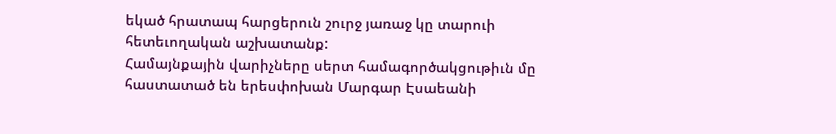եկած հրատապ հարցերուն շուրջ յառաջ կը տարուի հետեւողական աշխատանք:
Համայնքային վարիչները սերտ համագործակցութիւն մը հաստատած են երեսփոխան Մարգար Էսաեանի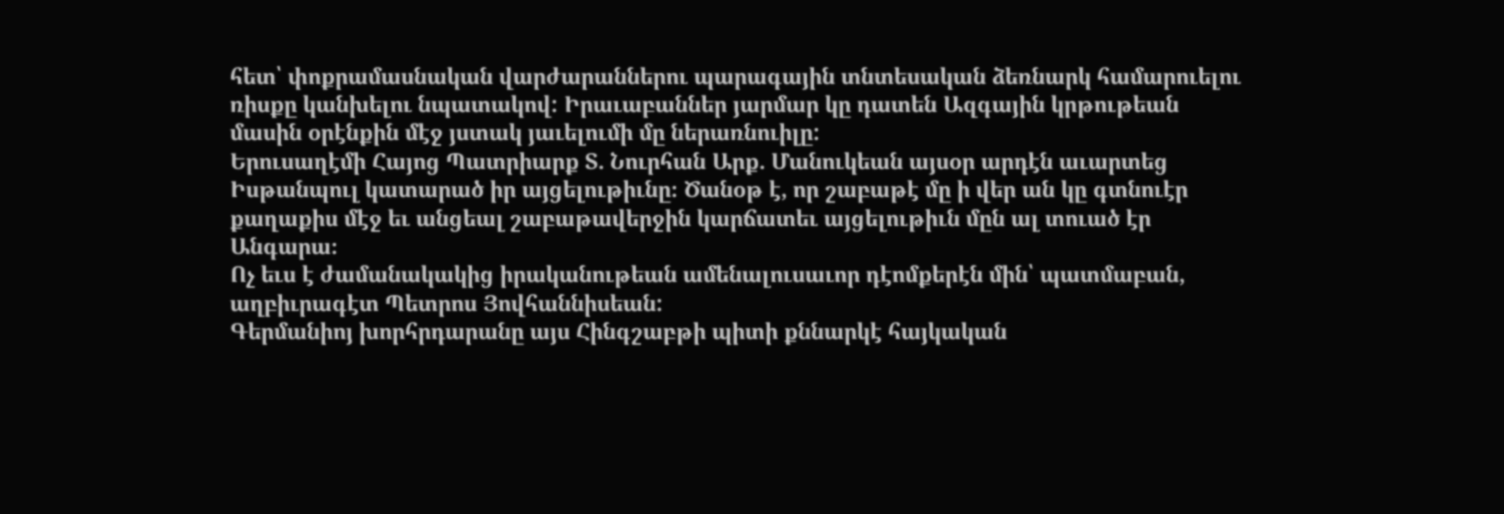հետ՝ փոքրամասնական վարժարաններու պարագային տնտեսական ձեռնարկ համարուելու ռիսքը կանխելու նպատակով: Իրաւաբաններ յարմար կը դատեն Ազգային կրթութեան մասին օրէնքին մէջ յստակ յաւելումի մը ներառնուիլը:
Երուսաղէմի Հայոց Պատրիարք Տ. Նուրհան Արք. Մանուկեան այսօր արդէն աւարտեց Իսթանպուլ կատարած իր այցելութիւնը։ Ծանօթ է, որ շաբաթէ մը ի վեր ան կը գտնուէր քաղաքիս մէջ եւ անցեալ շաբաթավերջին կարճատեւ այցելութիւն մըն ալ տուած էր Անգարա։
Ոչ եւս է ժամանակակից իրականութեան ամենալուսաւոր դէոմքերէն մին՝ պատմաբան, աղբիւրագէտ Պետրոս Յովհաննիսեան:
Գերմանիոյ խորհրդարանը այս Հինգշաբթի պիտի քննարկէ հայկական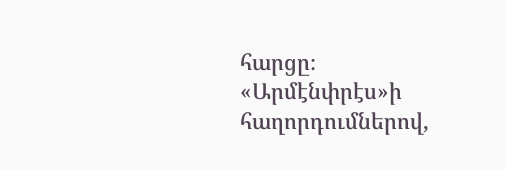հարցը։ «Արմէնփրէս»ի հաղորդումներով,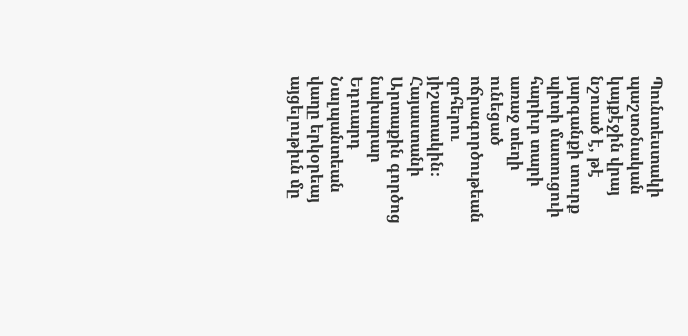Պունտեստակի պաշտօնական կայքէջին վրայ նշուած է, թէ յարգանքի տուրք պիտի մատուցուի հարիւր տարի առաջ տեղի ունեցած ոճրագործութեան զոհերու յիշատակին։
Հայաստանի Արտաքին գործոց նախարար Եդուարդ Նալպանտեան վաղը երկօրեայ այցելութիւն մը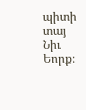պիտի տայ Նիւ Եորք։